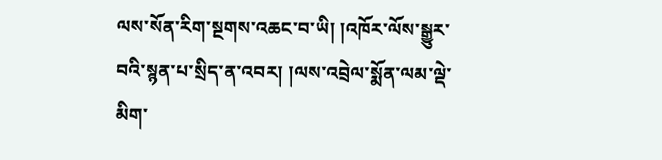ལས་སོན་རིག་སྔགས་འཆང་བ་ཡི། །འཁོར་ལོས་སྒྱུར་བའི་སྙན་པ་སྲིད་ན་འབར། །ལས་འབྲེལ་སྨོན་ལམ་ལྡེ་མིག་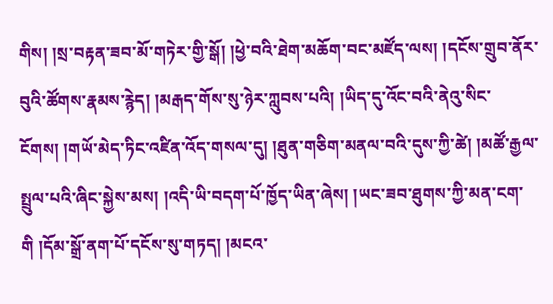གིས། །སྲ་བརྟན་ཟབ་མོ་གཏེར་གྱི་སྒོ། །ཕྱེ་བའི་ཐེག་མཆོག་བང་མཛོད་ལས། །དངོས་གྲུབ་ནོར་བུའི་ཚོགས་རྣམས་རྙེད། །མརྒད་གོས་སུ་ཉེར་ཀླུབས་པའི། །ཡིད་དུ་འོང་བའི་ནེའུ་སིང་ངོགས། །གཡོ་མེད་ཏིང་འཛིན་འོད་གསལ་དུ། །ཐུན་གཅིག་མནལ་བའི་དུས་ཀྱི་ཚེ། །མཚོ་རྒྱལ་སྤྲུལ་པའི་ཞིང་སྐྱེས་མས། །འདི་ཡི་བདག་པོ་ཁྱོད་ཡིན་ཞེས། །ཡང་ཟབ་ཐུགས་ཀྱི་མན་ངག་གི །དོམ་སྒྲོ་ནག་པོ་དངོས་སུ་གཏད། །མངའ་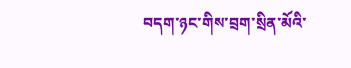བདག་ཉང་གིས་བྲག་སྲིན་མོའི་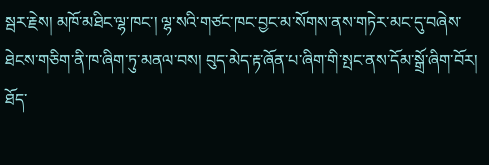སྦར་རྗེས། མཁོ་མཐིང་ལྷ་ཁང་། ལྷ་སའི་གཙང་ཁང་བྱང་མ་སོགས་ནས་གཏེར་མང་དུ་བཞེས་ཐེངས་གཅིག་ནི་ཁ་ཞིག་ཏུ་མནལ་བས། བུད་མེད་རྟ་ཞོན་པ་ཞིག་གི་སྤང་ནས་དོམ་སྒྲོ་ཞིག་བོར། ཐོད་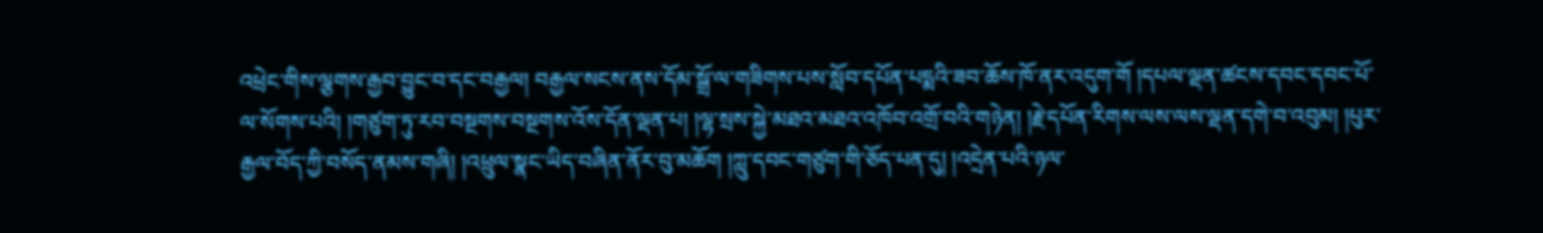འཕྲེང་གིས་ལྕགས་རྒྱབ་བྱུང་བ་དང་བརྒྱལ། བརྒྱལ་སངས་ནས་དོམ་སྒྲོ་ལ་གཟིགས་པས་སློབ་དཔོན་པདྨའི་ཟབ་ཆོས་ཁོ་ནར་འདུག་གོ །དཔལ་ལྡན་ཚངས་དབང་དབང་པོ་ལ་སོགས་པའི། །གཙུག་ཏུ་རབ་བསྔགས་བསྔགས་འོས་དོན་ལྡན་པ། །ལྷ་སྲས་སྐྱེ་མཐའ་མཐའ་འཁོབ་འགྲོ་བའི་གཉེན། །རྗེ་དཔོན་རིགས་ལས་ལས་ལྡན་དགེ་བ་འབུམ། །པུར་རྒྱལ་བོད་ཀྱི་བསོད་ནམས་གཞི། །འཕྲུལ་སྣང་ཡིད་བཞིན་ནོར་བུ་མཆོག །ཀླུ་དབང་གཙུག་གི་ཅོད་པན་དུ། །འདྲེན་པའི་ཉལ་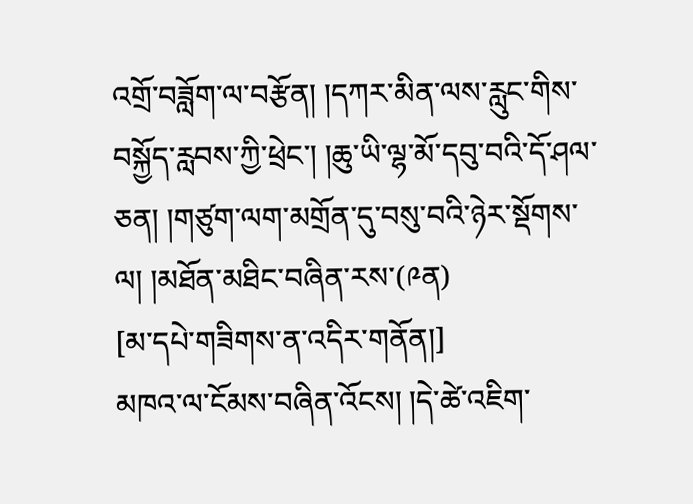འགྲོ་བཟློག་ལ་བརྩོན། །དཀར་མིན་ལས་རླུང་གིས་བསྐྱོད་རླབས་ཀྱི་ཕྲེང་། །ཆུ་ཡི་ལྷ་མོ་དབུ་བའི་དོ་ཤལ་ཅན། །གཙུག་ལག་མགྲོན་དུ་བསུ་བའི་ཉེར་སྡོགས་ལ། །མཐོན་མཐིང་བཞིན་རས་(༩ན)
[མ་དཔེ་གཟིགས་ན་འདིར་གནོན།]
མཁའ་ལ་ངོམས་བཞིན་འོངས། །དེ་ཚེ་འཇིག་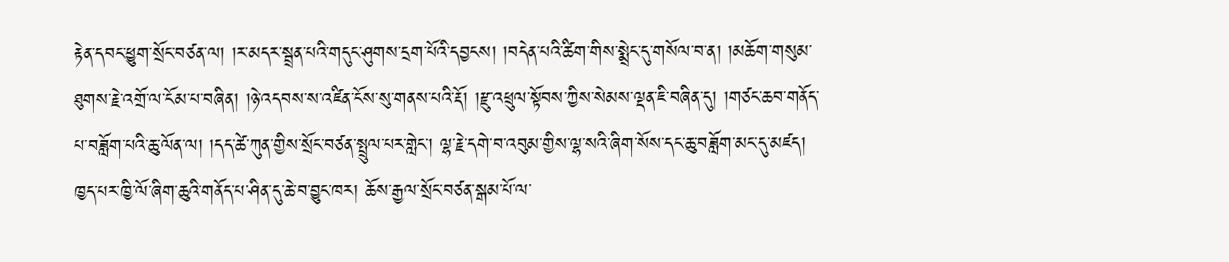རྟེན་དབང་ཕྱུག་སྲོང་བཙན་ལ། །ར་མདར་སྦྲན་པའི་གདུང་ཤུགས་དྲག་པོའི་དབྱངས། །བདེན་པའི་ཚིག་གིས་སྨྲེང་དུ་གསོལ་བ་ན། །མཆོག་གསུམ་ཐུགས་རྗེ་འགྲོ་ལ་ངོམ་པ་བཞིན། །ཉེ་འདབས་ས་འཛིན་ངོས་སུ་གནས་པའི་རྡོ། །རྫུ་འཕྲུལ་སྟོབས་ཀྱིས་སེམས་ལྡན་ཇི་བཞིན་དུ། །གཙང་ཆབ་གནོད་པ་བཟློག་པའི་ཆུ་ལོན་ལ། །དད་ཚེ་ཀུན་གྱིས་སྲོང་བཙན་སྤྲུལ་པར་གླེང་། ལྷ་རྗེ་དགེ་བ་འབུམ་གྱིས་ལྷ་སའི་ཞིག་སོས་དང་ཆུ་བཟློག་མང་དུ་མཛད། ཁྱད་པར་ཁྱི་ལོ་ཞིག་ཆུའི་གནོད་པ་ཤིན་དུ་ཆེ་བ་བྱུང་ཁར། ཆོས་རྒྱལ་སྲོང་བཙན་སྒམ་པོ་ལ་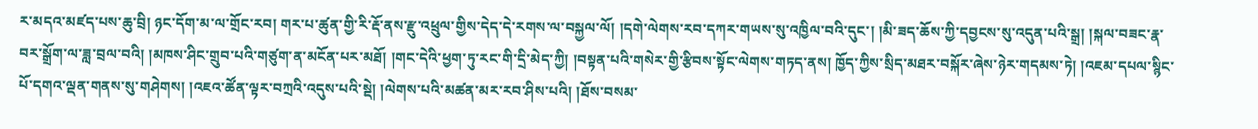ར་མདའ་མཛད་པས་ཆུ་བྲི། ཉང་དོག་མ་ལ་གྲོང་རབ། གར་པ་ཚུན་གྱི་རི་རྡོ་ནས་རྫུ་འཕྲུལ་གྱིས་དེད་དེ་རགས་ལ་བསྐྱལ་ལོ། །དགེ་ལེགས་རབ་དཀར་གཡས་སུ་འཁྱིལ་བའི་དུང་། །མི་ཟད་ཆོས་ཀྱི་དབྱངས་སུ་འདུན་པའི་སྒྲ། །སྐལ་བཟང་རྣ་བར་སྒྲོག་ལ་ཟླ་བྲལ་བའི། །མཁས་ཤིང་གྲུབ་པའི་གཙུག་ན་མངོན་པར་མཐོ། །གང་དེའི་ཕྱག་ཏུ་རང་གི་དྲི་མེད་ཀྱི། །བསྟན་པའི་གསེར་གྱི་རྩིབས་སྟོང་ལེགས་གཏད་ནས། ཁྱོད་ཀྱིས་སྲིད་མཐར་བསྐོར་ཞེས་ཉེར་གདམས་ཏེ། །འཇམ་དཔལ་སྙིང་པོ་དགའ་ལྡན་གནས་སུ་གཤེགས། །འཇའ་ཚོན་ལྟར་བཀྲའི་འདུས་པའི་སྡེ། །ལེགས་པའི་མཚན་མར་རབ་ཤིས་པའི། །ཐོས་བསམ་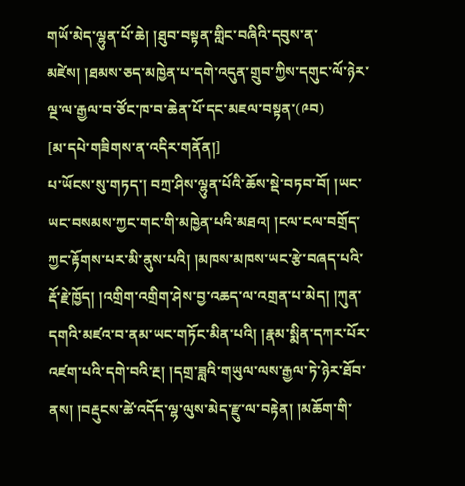གཡོ་མེད་ལྷུན་པོ་ཆེ། །ཐུབ་བསྟན་གླིང་བཞིའི་དབུས་ན་མཛེས། །ཐམས་ཅད་མཁྱེན་པ་དགེ་འདུན་གྲུབ་ཀྱིས་དགུང་ལོ་ཉེར་ལྔ་ལ་རྒྱལ་བ་ཙོང་ཁ་བ་ཆེན་པོ་དང་མཇལ་བསྟན་(༩བ)
[མ་དཔེ་གཟིགས་ན་འདིར་གནོན།]
པ་ཡོངས་སུ་གཏད་། བཀྲ་ཤིས་ལྷུན་པོའི་ཆོས་སྡེ་བཏབ་བོ། །ཡང་ཡང་བསམས་ཀྱང་གང་གི་མཁྱེན་པའི་མཐའ། །ངལ་ངལ་བགྲོད་ཀྱང་རྟོགས་པར་མི་ནུས་པའི། །མཁས་མཁས་ཡང་རྩེ་བཞད་པའི་རྡོ་རྗེ་ཁྱོད། །འགྲིག་འགྲིག་ཤེས་བྱ་འཆད་ལ་འགྲན་པ་མེད། །ཀུན་དགའི་མཛའ་བ་ནམ་ཡང་གཏོང་མིན་པའི། །རྣམ་སྨིན་དཀར་པོར་འཛག་པའི་དགེ་བའི་རྔ། །དགྲ་ཟླའི་གཡུལ་ལས་རྒྱལ་ཏེ་ཉེར་ཐོབ་ནས། །བརྡུངས་ཚེ་འདོད་ལྷ་ལུས་མེད་རྫུ་ལ་བརྟེན། །མཆོག་གི་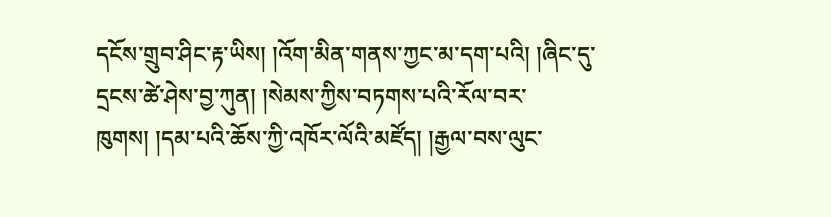དངོས་གྲུབ་ཤིང་རྟ་ཡིས། །འོག་མིན་གནས་ཀྱང་མ་དག་པའི། །ཞིང་དུ་དྲངས་ཚེ་ཤེས་བྱ་ཀུན། །སེམས་ཀྱིས་བཏགས་པའི་རོལ་བར་ཁུགས། །དམ་པའི་ཆོས་ཀྱི་འཁོར་ལོའི་མཛོད། །རྒྱལ་བས་ལུང་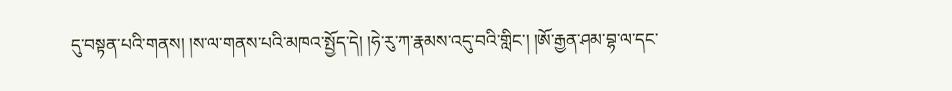དུ་བསྟན་པའི་གནས། །ས་ལ་གནས་པའི་མཁའ་སྤྱོད་དེ། །ཧེ་རུ་ཀ་རྣམས་འདུ་བའི་གླིང་། །ཨོ་རྒྱན་ཤམ་བྷ་ལ་དང་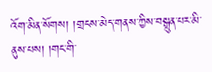འོག་མིན་སོགས། །གྲངས་མེད་གནས་ཀྱིས་བསྒྲུན་པར་མི་ནུས་པས། །གང་གི་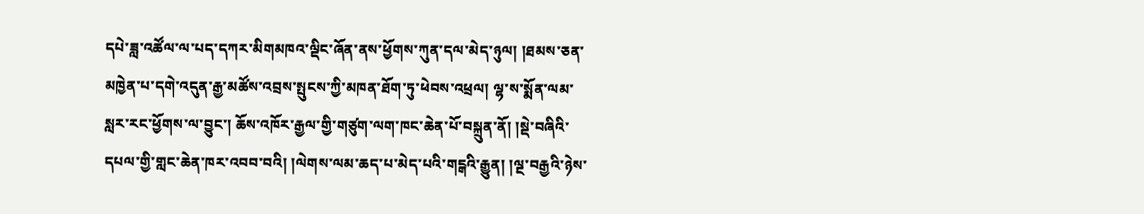དཔེ་ཟླ་འཚོལ་ལ་པད་དཀར་མིགམཁའ་ལྡིང་ཞོན་ནས་ཕྱོགས་ཀུན་དལ་མེད་ཉུལ། །ཐམས་ཅན་མཁྱེན་པ་དགེ་འདུན་རྒྱ་མཚོས་འབྲས་སྤུངས་ཀྱི་མཁན་ཐོག་ཏུ་ཕེབས་འཕྲལ། ལྷ་ས་སྨོན་ལམ་སླར་རང་ཕྱོགས་ལ་བྱུང་། ཆོས་འཁོར་རྒྱལ་གྱི་གཙུག་ལག་ཁང་ཆེན་པོ་བསྐྲུན་ནོ། །སྡེ་བཞིའི་དཔལ་གྱི་གླང་ཆེན་ཁར་འབབ་བའི། །ལེགས་ལམ་ཆད་པ་མེད་པའི་གངྒའི་རྒྱུན། །ལྔ་བརྒྱའི་ཉེས་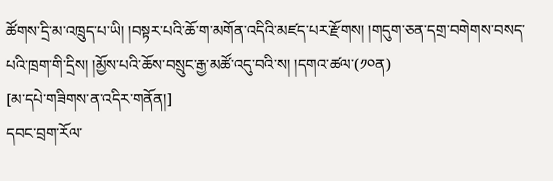ཚོགས་དྲི་མ་འཁྲུད་པ་ཡི། །བསྟར་པའི་ཆོ་ག་མགོན་འདིའི་མཛད་པར་རྫོགས། །གདུག་ཅན་དགྲ་བགེགས་བསད་པའི་ཁྲག་གི་དྲིས། །མྱོས་པའི་ཆོས་བསྲུང་རྒྱ་མཚོ་འདུ་བའི་ས། །དགའ་ཚལ་(༡༠ན)
[མ་དཔེ་གཟིགས་ན་འདིར་གནོན།]
དབང་བྲག་རོལ་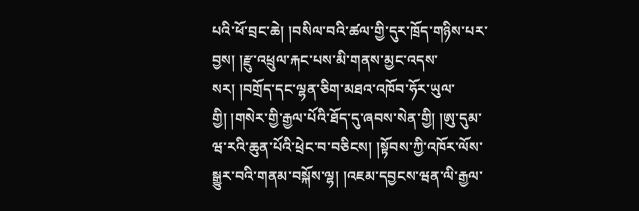པའི་ཕོ་བྲང་ཆེ། །བསིལ་བའི་ཚལ་གྱི་དུར་ཁྲོད་གཉིས་པར་བྱས། །རྫུ་འཕྲུལ་རྐང་པས་མི་གནས་མྱང་འདས་སར། །བགྲོད་དང་ལྷན་ཅིག་མཐའ་འཁོབ་ཧོར་ཡུལ་གྱི། །གསེར་གྱི་རྒྱལ་པོའི་ཐོད་དུ་ཞབས་སེན་གྱི། །ཨུ་དུམ་ཝ་རའི་ཆུན་པོའི་ཕྲེང་བ་བཅིངས། །སྟོབས་ཀྱི་འཁོར་ལོས་སྒྱུར་བའི་གནམ་བསྐོས་ལྷ། །འཇམ་དབྱངས་ཝན་ལི་རྒྱལ་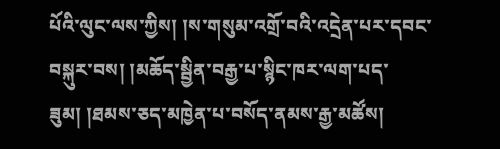པོའི་ལུང་ལས་ཀྱིས། །ས་གསུམ་འགྲོ་བའི་འདྲེན་པར་དབང་བསྐུར་བས། །མཆོད་སྦྱིན་བརྒྱ་པ་སྙིང་ཁར་ལག་པད་ཟུམ། །ཐམས་ཅད་མཁྱེན་པ་བསོད་ནམས་རྒྱ་མཚོས།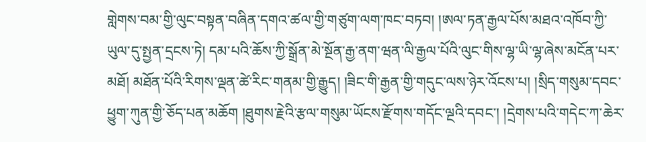གླེགས་བམ་གྱི་ལུང་བསྟན་བཞིན་དགའ་ཚལ་གྱི་གཙུག་ལག་ཁང་བཏབ། །ཨལ་ཏན་རྒྱལ་པོས་མཐའ་འཁོབ་ཀྱི་ཡུལ་དུ་སྤྱན་དྲངས་ཏེ། དམ་པའི་ཆོས་ཀྱི་སྒྲོན་མེ་སྔོན་རྒྱ་ནག་ཝན་ལི་རྒྱལ་པོའི་ལུང་གིས་ལྷ་ཡི་ལྷ་ཞེས་མངོན་པར་མཐོ། མཐོན་པོའི་རིགས་ལྡན་ཚེ་རིང་གནམ་གྱི་རྒྱུད། །ཟིང་གི་རྒྱན་གྱི་གདུང་ལས་ཉེར་འོངས་པ། །སྲིད་གསུམ་དབང་ཕྱུག་ཀུན་གྱི་ཅོད་པན་མཆོག །ཐུགས་རྗེའི་རྩལ་གསུམ་ཡོངས་རྫོགས་གདོང་ལྔའི་དབང་། །དྲེགས་པའི་གདེང་ཀ་ཆེར་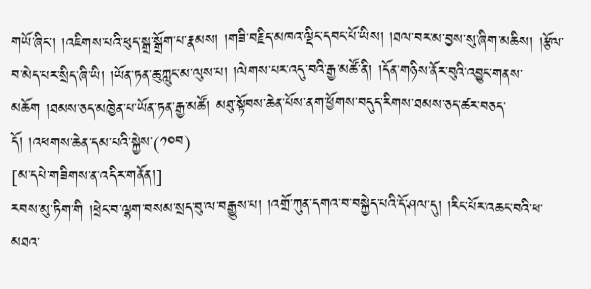གཡོ་ཞིང་། །འཇིགས་པའི་ཕུད་སྒྲ་སྒྲོག་པ་རྣམས། །གཟི་བརྗིད་མཁའ་ལྡིང་དབང་པོ་ཡིས། །ཐལ་བར་མ་བྱས་སུ་ཞིག་མཆིས། །རྩོལ་བ་མེད་པར་སྲིད་ཞི་ཡི། །ཡོན་ཏན་ཆུ་ཀླུང་མ་ལུས་པ། །ལེགས་པར་འདུ་བའི་རྒྱ་མཚོ་ནི། །དོན་གཉིས་ནོར་བུའི་འབྱུང་གནས་མཆོག །ཐམས་ཅད་མཁྱེན་པ་ཡོན་ཏན་རྒྱ་མཚོ། མཐུ་སྟོབས་ཆེན་པོས་ནག་ཕྱོགས་བདུད་རིགས་ཐམས་ཅད་ཚར་བཅད་དོ། །འཕགས་ཆེན་དམ་པའི་སྐྱེས་(༡༠བ)
[མ་དཔེ་གཟིགས་ན་འདིར་གནོན།]
རབས་མུ་ཏིག་གི །ཕྲེང་བ་ལྷག་བསམ་སྲད་བུ་ལ་བརྒྱུས་པ། །འགྲོ་ཀུན་དགའ་བ་བསྐྱེད་པའི་དོ་ཤལ་དུ། །རིང་པོར་འཆང་བའི་ཕ་མཐའ་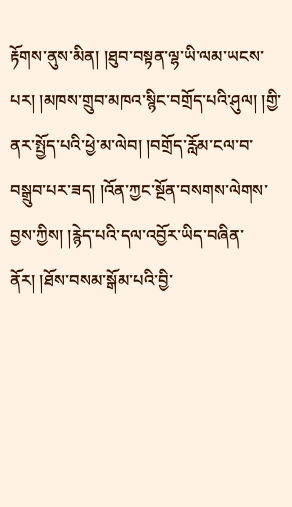རྟོགས་ནུས་མིན། །ཐུབ་བསྟན་ལྷ་ཡི་ལམ་ཡངས་པར། །མཁས་གྲུབ་མཁའ་སྙིང་བགྲོད་པའི་ཤུལ། །གྱི་ནར་སྤྱོད་པའི་ཕྱེ་མ་ལེབ། །བགྲོད་རློམ་ངལ་བ་བསྒྲུབ་པར་ཟད། །འོན་ཀྱང་སྔོན་བསགས་ལེགས་བྱས་ཀྱིས། །རྙེད་པའི་དལ་འབྱོར་ཡིད་བཞིན་ནོར། །ཐོས་བསམ་སྒོམ་པའི་བྱི་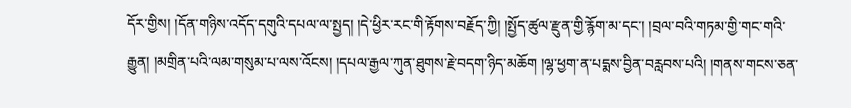དོར་གྱིས། །དོན་གཉིས་འདོད་དགུའི་དཔལ་ལ་སྤྱད། །དེ་ཕྱིར་རང་གི་རྟོགས་བརྗོད་ཀྱི། །སྤྱོད་ཚུལ་རྫུན་གྱི་རྙོག་མ་དང་། །བྲལ་བའི་གཏམ་གྱི་གང་གའི་རྒྱུན། །མགྲིན་པའི་ལམ་གསུམ་པ་ལས་འོངས། །དཔལ་རྒྱལ་ཀུན་ཐུགས་རྗེ་བདག་ཉིད་མཆོག །ལྷ་ཕྱག་ན་པདྨས་བྱིན་བརླབས་པའི། །གནས་གངས་ཅན་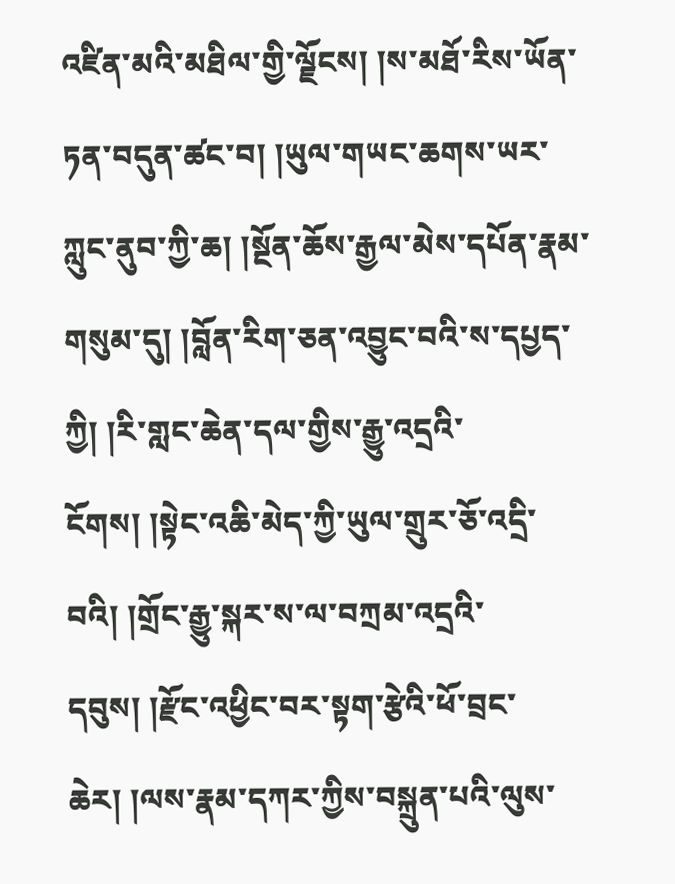འཛིན་མའི་མཐིལ་གྱི་ལྗོངས། །ས་མཐོ་རིས་ཡོན་ཏན་བདུན་ཚང་བ། །ཡུལ་གཡང་ཆགས་ཡར་ཀླུང་ནུབ་ཀྱི་ཆ། །སྔོན་ཆོས་རྒྱལ་མེས་དཔོན་རྣམ་གསུམ་དུ། །བློན་རིག་ཅན་འབྱུང་བའི་ས་དཔྱད་ཀྱི། །རི་གླང་ཆེན་དལ་གྱིས་རྒྱུ་འདྲའི་ངོགས། །སྟེང་འཆི་མེད་ཀྱི་ཡུལ་གྲུར་ཅོ་འདྲི་བའི། །གྲོང་རྒྱུ་སྐར་ས་ལ་བཀྲམ་འདྲའི་དབུས། །རྫོང་འཕྱིང་བར་སྟག་རྩེའི་ཕོ་བྲང་ཆེར། །ལས་རྣམ་དཀར་ཀྱིས་བསྐྲུན་པའི་ལུས་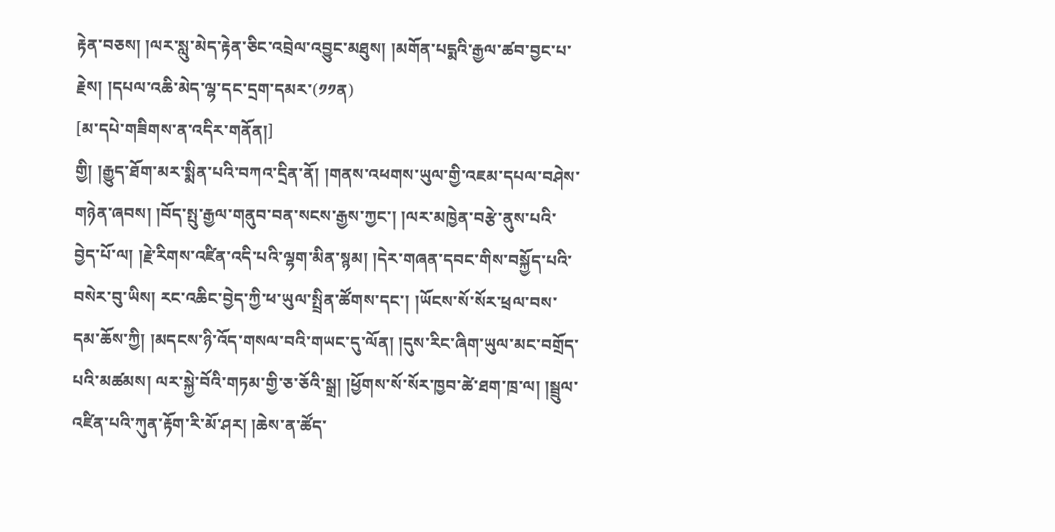རྟེན་བཅས། །ལར་སླུ་མེད་རྟེན་ཅིང་འབྲེལ་འབྱུང་མཐུས། །མགོན་པདྨའི་རྒྱལ་ཚབ་བྱང་པ་རྗེས། །དཔལ་འཆི་མེད་ལྷ་དང་དྲག་དམར་(༡༡ན)
[མ་དཔེ་གཟིགས་ན་འདིར་གནོན།]
གྱི། །རྒྱུད་ཐོག་མར་སྨིན་པའི་བཀའ་དྲིན་ནོ། །གནས་འཕགས་ཡུལ་གྱི་འཇམ་དཔལ་བཤེས་གཉེན་ཞབས། །བོད་སྤུ་རྒྱལ་གནུབ་བན་སངས་རྒྱས་ཀྱང་། །ལར་མཁྱེན་བརྩེ་ནུས་པའི་བྱེད་པོ་ལ། །རྗེ་རིགས་འཛིན་འདི་པའི་ལྷག་མིན་སྙམ། །དེར་གཞན་དབང་གིས་བསྐྱོད་པའི་བསེར་བུ་ཡིས། རང་འཆིང་བྱེད་ཀྱི་ཕ་ཡུལ་སྤྲིན་ཚོགས་དང་། །ཡོངས་སོ་སོར་ཕྲལ་བས་དམ་ཆོས་ཀྱི། །མདངས་ཉི་འོད་གསལ་བའི་གཡང་དུ་ལོན། །དུས་རིང་ཞིག་ཡུལ་མང་བགྲོད་པའི་མཚམས། ལར་སྐྱེ་བོའི་གཏམ་གྱི་ཅ་ཅོའི་སྒྲ། །ཕྱོགས་སོ་སོར་ཁྱབ་ཚེ་ཐག་ཁྲ་ལ། །སྦྲུལ་འཛིན་པའི་ཀུན་རྟོག་རི་མོ་ཤར། །ཆེས་ན་ཚོད་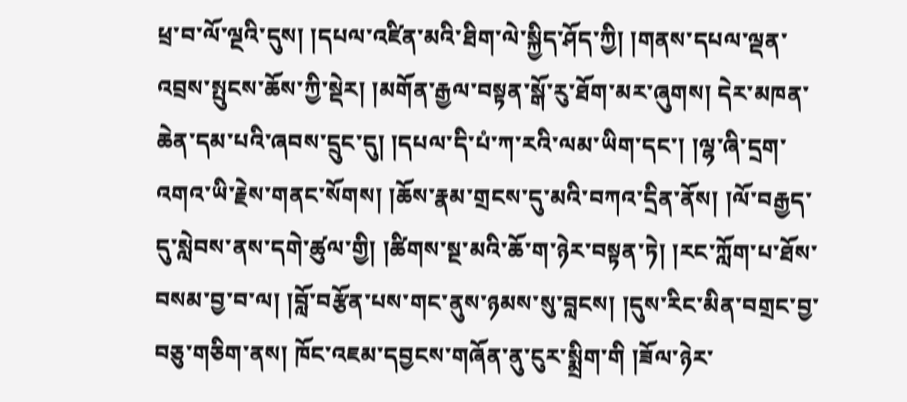ཕྲ་བ་ལོ་ལྔའི་དུས། །དཔལ་འཛིན་མའི་ཐིག་ལེ་སྐྱིད་ཤོད་ཀྱི། །གནས་དཔལ་ལྡན་འབྲས་སྤུངས་ཆོས་ཀྱི་སྡེར། །མགོན་རྒྱལ་བསྟན་སྒོ་རུ་ཐོག་མར་ཞུགས། དེར་མཁན་ཆེན་དམ་པའི་ཞབས་དྲུང་དུ། །དཔལ་དི་པཾ་ཀ་རའི་ལམ་ཡིག་དང་། །ལྷ་ཞི་དྲག་འགའ་ཡི་རྗེས་གནང་སོགས། །ཆོས་རྣམ་གྲངས་དུ་མའི་བཀའ་དྲིན་ནོས། །ལོ་བརྒྱད་དུ་སླེབས་ནས་དགེ་ཚུལ་གྱི། །ཚིགས་སྔ་མའི་ཆོ་ག་ཉེར་བསྟན་ཏེ། །རང་ཀློག་པ་ཐོས་བསམ་བྱ་བ་ལ། །བློ་བརྩོན་པས་གང་ནུས་ཉམས་སུ་བླངས། །དུས་རིང་མིན་བགྲང་བྱ་བཅུ་གཅིག་ནས། ཁོང་འཇམ་དབྱངས་གཞོན་ནུ་ངུར་སྨྲིག་གི །ཟོལ་ཉེར་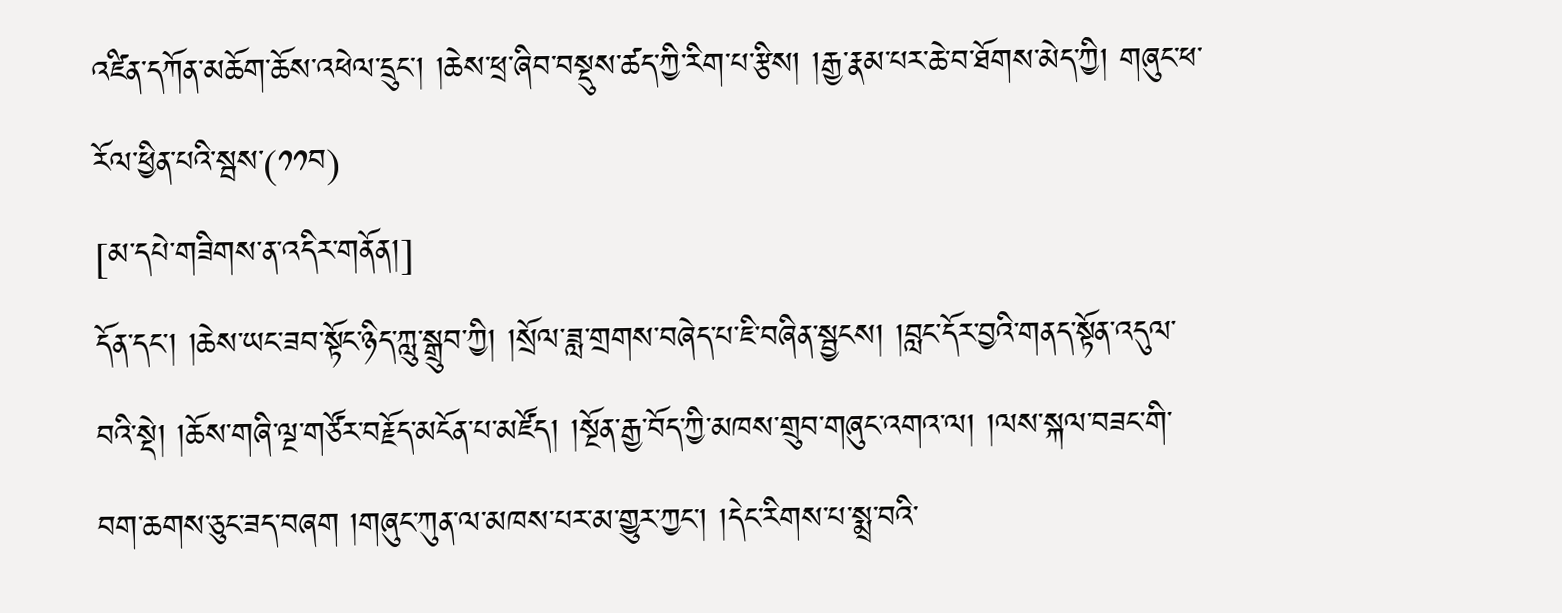འཛིན་དཀོན་མཆོག་ཆོས་འཕེལ་དྲུང་། །ཆེས་ཕྲ་ཞིབ་བསྡུས་ཚད་ཀྱི་རིག་པ་རྩིས། །རྒྱ་རྣམ་པར་ཆེ་བ་ཐོགས་མེད་ཀྱི། གཞུང་ཕ་རོལ་ཕྱིན་པའི་སྦས་(༡༡བ)
[མ་དཔེ་གཟིགས་ན་འདིར་གནོན།]
དོན་དང་། །ཆེས་ཡང་ཟབ་སྟོང་ཉིད་ཀླུ་སྒྲུབ་ཀྱི། །སྲོལ་ཟླ་གྲགས་བཞེད་པ་ཇི་བཞིན་སྦྱངས། །བླང་དོར་བྱའི་གནད་སྟོན་འདུལ་བའི་སྡེ། །ཆོས་གཞི་ལྔ་གཙོར་བརྗོད་མངོན་པ་མཛོད། །སྔོན་རྒྱ་བོད་ཀྱི་མཁས་གྲུབ་གཞུང་འགའ་ལ། །ལས་སྐལ་བཟང་གི་བག་ཆགས་ཅུང་ཟད་བཞག །གཞུང་ཀུན་ལ་མཁས་པར་མ་གྱུར་ཀྱང་། །དེང་རིགས་པ་སྨྲ་བའི་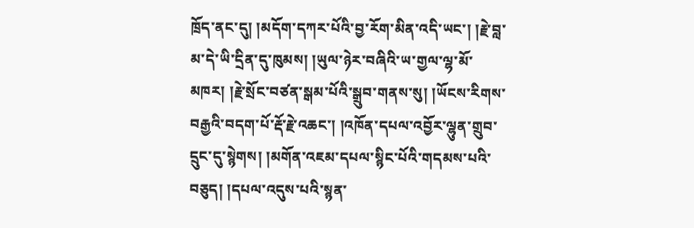ཁྲོད་ནང་དུ། །མདོག་དཀར་པོའི་བྱ་རོག་མིན་འདི་ཡང་། །རྗེ་བླ་མ་དེ་ཡི་དྲིན་དུ་ཁུམས། །ཡུལ་ཉེར་བཞིའི་ཡ་གྱལ་ལྷ་མོ་མཁར། །རྗེ་སྲོང་བཙན་སྒམ་པོའི་སྒྲུབ་གནས་སུ། །ཡོངས་རིགས་བརྒྱའི་བདག་པོ་རྡོ་རྗེ་འཆང་། །འཁོན་དཔལ་འབྱོར་ལྷུན་གྲུབ་དྲུང་དུ་སྙེགས། །མགོན་འཇམ་དཔལ་སྙིང་པོའི་གདམས་པའི་བཅུད། །དཔལ་འདུས་པའི་སྙན་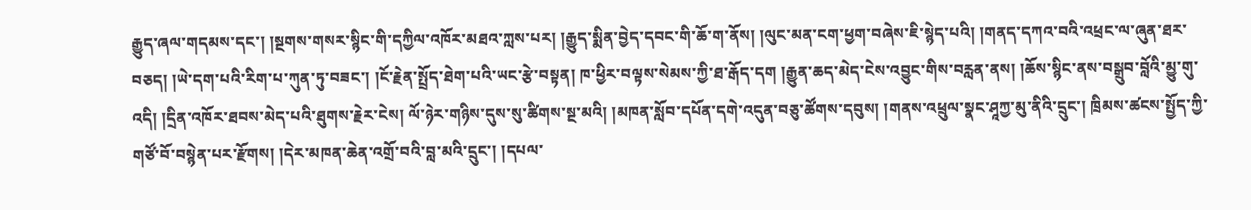རྒྱུད་ཞལ་གདམས་དང་། །སྔགས་གསར་སྙིང་གི་དཀྱིལ་འཁོར་མཐའ་ཀླས་པར། །རྒྱུད་སྨིན་བྱེད་དབང་གི་ཆོ་ག་ནོས། །ལུང་མན་ངག་ཕྱག་བཞེས་ཇི་སྙེད་པའི། །གནད་དཀའ་བའི་འཕྲང་ལ་ཞུན་ཐར་བཅད། །ཡེ་དག་པའི་རིག་པ་ཀུན་ཏུ་བཟང་། །ངོ་རྗེན་སྤྲོད་ཐེག་པའི་ཡང་རྩེ་བསྟན། ཁ་ཕྱིར་བལྟས་སེམས་ཀྱི་ཐ་རྒོད་དག །རྒྱུན་ཆད་མེད་ངེས་འབྱུང་གིས་བརླན་ནས། །ཆོས་སྙིང་ནས་བསྒྲུབ་བློའི་མྱུ་གུ་འདི། །དྲིན་འཁོར་ཐབས་མེད་པའི་ཐུགས་རྗེར་ངེས། ལོ་ཉེར་གཉིས་དུས་སུ་ཚིགས་སྔ་མའི། །མཁན་སློབ་དཔོན་དགེ་འདུན་བཅུ་ཚོགས་དབུས། །གནས་འཕྲུལ་སྣང་ཤཱཀྱ་མུ་ནིའི་དྲུང་། ཁྲིམས་ཚངས་སྤྱོད་ཀྱི་གཙོ་བོ་བསྙེན་པར་རྫོགས། །དེར་མཁན་ཆེན་འགྲོ་བའི་བླ་མའི་དྲུང་། །དཔལ་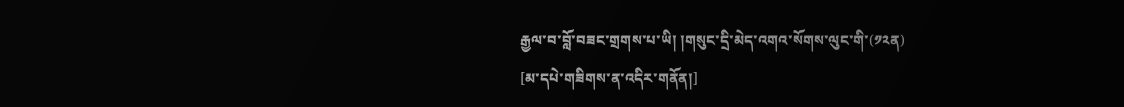རྒྱལ་བ་བློ་བཟང་གྲགས་པ་ཡི། །གསུང་དྲི་མེད་འགའ་སོགས་ལུང་གི་(༡༢ན)
[མ་དཔེ་གཟིགས་ན་འདིར་གནོན།]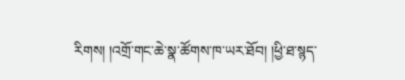རིགས། །འགྲོ་གང་ཆེ་སྣ་ཚོགས་ཁ་ཡར་ཐོབ། །ཕྱི་ཐ་སྙད་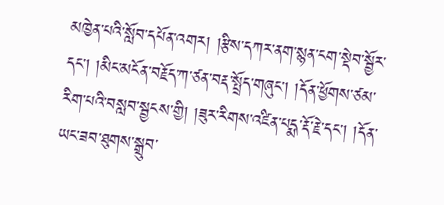མཁྱེན་པའི་སློབ་དཔོན་འགར། །རྩིས་དཀར་ནག་སྙན་ངག་སྡེབ་སྦྱོར་དང་། །མིང་མངོན་བརྗོད་ཀ་ཙན་བརྡ་སྤྲོད་གཞུང་། །དོན་ཕྱོགས་ཙམ་རིག་པའི་བསླབ་སྦྱངས་གྱི། །ཟུར་རིགས་འཛིན་པདྨ་རྡོ་རྗེ་དང་། །དོན་ཡང་ཟབ་ཐུགས་སྒྲུབ་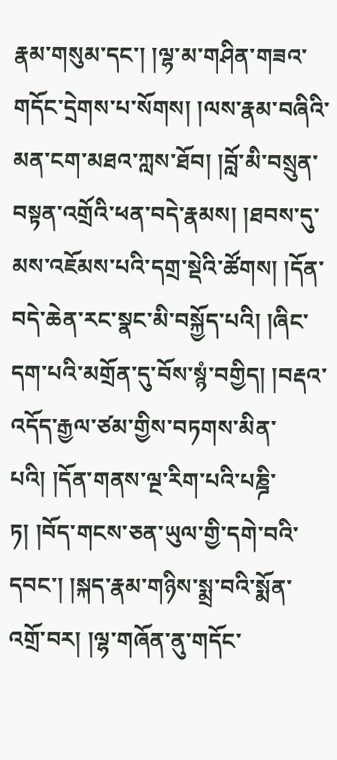རྣམ་གསུམ་དང་། །ལྷ་མ་གཤིན་གཟའ་གདོང་དྲེགས་པ་སོགས། །ལས་རྣམ་བཞིའི་མན་ངག་མཐའ་ཀླས་ཐོབ། །བློ་མི་བསྲུན་བསྟན་འགྲོའི་ཕན་བདེ་རྣམས། །ཐབས་དུ་མས་འཇོམས་པའི་དགྲ་སྡེའི་ཚོགས། །དོན་བདེ་ཆེན་རང་སྣང་མི་བསྐྱོད་པའི། །ཞིང་དག་པའི་མགྲོན་དུ་བོས་སྙཾ་བགྱིད། །བརྡའ་འདོད་རྒྱལ་ཙམ་གྱིས་བཏགས་མིན་པའི། །དོན་གནས་ལྔ་རིག་པའི་པཎྜི་ཏ། །བོད་གངས་ཅན་ཡུལ་གྱི་དགེ་བའི་དབང་། །སྐད་རྣམ་གཉིས་སྨྲ་བའི་སྨོན་འགྲོ་བར། །ལྷ་གཞོན་ནུ་གདོང་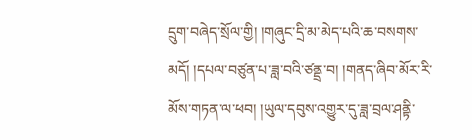དྲུག་བཞེད་སྲོལ་གྱི། །གཞུང་དྲི་མ་མེད་པའི་ཆ་བསགས་མདོ། །དཔལ་བཙུན་པ་ཟླ་བའི་ཙནྡྲ་བ། །གནད་ཞིབ་མོར་རི་མོས་གཏན་ལ་ཕབ། །ཡུལ་དབུས་འགྱུར་དུ་ཟླ་བྲལ་ཤནྟི་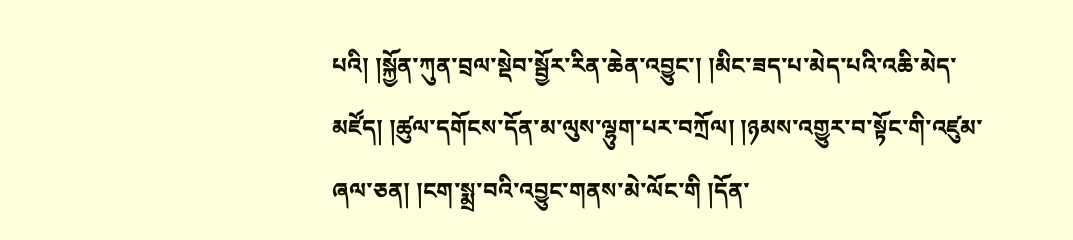པའི། །སྐྱོན་ཀུན་བྲལ་སྡེབ་སྦྱོར་རིན་ཆེན་འབྱུང་། །མིང་ཟད་པ་མེད་པའི་འཆི་མེད་མཛོད། །ཚུལ་དགོངས་དོན་མ་ལུས་ལྷུག་པར་བཀྲོལ། །ཉམས་འགྱུར་བ་སྟོང་གི་འཛུམ་ཞལ་ཅན། །ངག་སྨྲ་བའི་འབྱུང་གནས་མེ་ལོང་གི །དོན་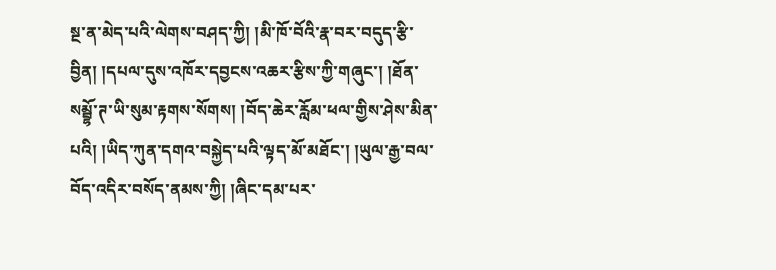སྔ་ན་མེད་པའི་ལེགས་བཤད་ཀྱི། །མི་ཁོ་བོའི་རྣ་བར་བདུད་རྩི་བྱིན། །དཔལ་དུས་འཁོར་དབྱངས་འཆར་རྩིས་ཀྱི་གཞུང་། །ཐོན་སམྦྷོ་ཊ་ཡི་སུམ་རྟགས་སོགས། །བོད་ཆེར་རློམ་ཕལ་གྱིས་ཤེས་མིན་པའི། །ཡིད་ཀུན་དགའ་བསྐྱེད་པའི་ལྟད་མོ་མཐོང་། །ཡུལ་རྒྱ་བལ་བོད་འདིར་བསོད་ནམས་ཀྱི། །ཞིང་དམ་པར་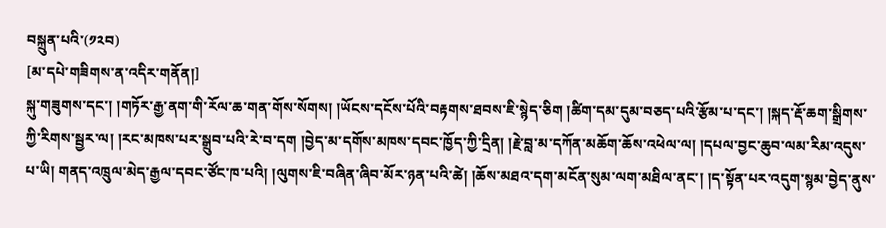བསྐྲུན་པའི་(༡༢བ)
[མ་དཔེ་གཟིགས་ན་འདིར་གནོན།]
སྐུ་གཟུགས་དང་། །གཏོར་རྒྱ་ནག་གི་རོལ་ཆ་གན་གོས་སོགས། །ཡོངས་དངོས་པོའི་བརྟགས་ཐབས་ཇི་སྙེད་ཅིག །ཚིག་དམ་དུམ་བཅད་པའི་རྩོམ་པ་དང་། །སྐད་རྡོ་ཆག་སྒྲིགས་ཀྱི་རིགས་སྦྱར་ལ། །རང་མཁས་པར་སྒྲུབ་པའི་རེ་བ་དག །བྱེད་མ་དགོས་མཁས་དབང་ཁྱོད་ཀྱི་དྲིན། །རྗེ་བླ་མ་དཀོན་མཆོག་ཆོས་འཕེལ་ལ། །དཔལ་བྱང་ཆུབ་ལམ་རིམ་འདུས་པ་ཡི། གནད་འཁྲུལ་མེད་རྒྱལ་དབང་ཙོང་ཁ་པའི། །ལུགས་ཇི་བཞིན་ཞིབ་མོར་ཉན་པའི་ཚེ། །ཆོས་མཐའ་དག་མངོན་སུམ་ལག་མཐིལ་ནང་། །ད་སྟོན་པར་འདུག་སྙམ་བྱེད་ནུས་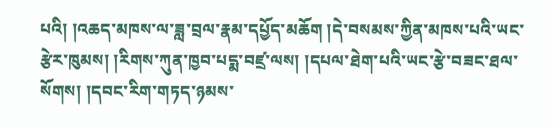པའི། །འཆད་མཁས་ལ་ཟླ་བྲལ་རྣམ་དཔྱོད་མཆོག །དེ་བསམས་ཀྱིན་མཁས་པའི་ཡང་རྩེར་ཁུམས། །རིགས་ཀུན་ཁྱབ་པདྨ་བཛྲ་ལས། །དཔལ་ཐེག་པའི་ཡང་རྩེ་བཟང་ཐལ་སོགས། །དབང་རིག་གཏད་ཉམས་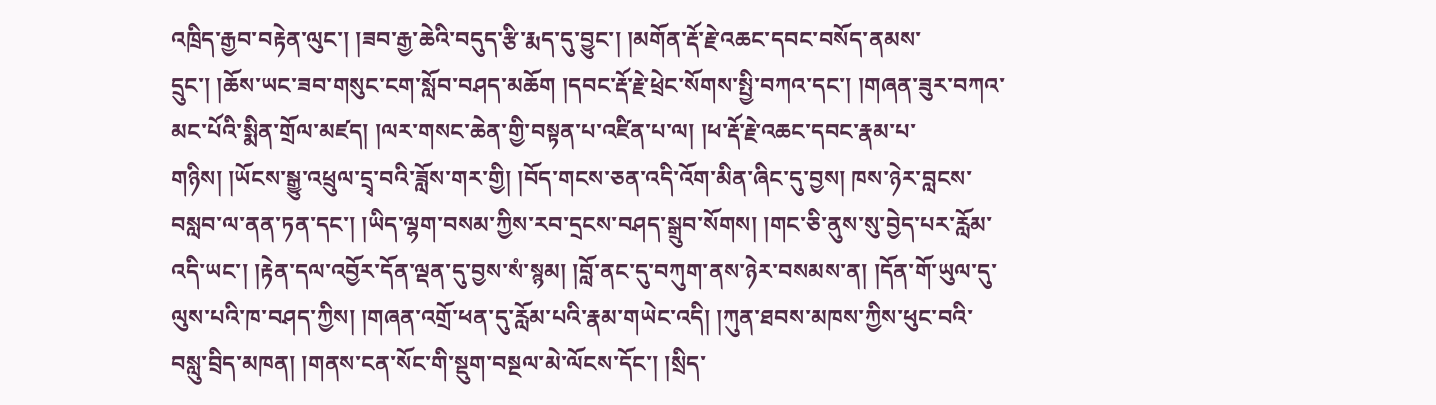འཁྲིད་རྒྱབ་བརྟེན་ལུང་། །ཟབ་རྒྱ་ཆེའི་བདུད་རྩི་རྨད་དུ་བྱུང་། །མགོན་རྡོ་རྗེ་འཆང་དབང་བསོད་ནམས་དྲུང་། །ཆོས་ཡང་ཟབ་གསུང་ངག་སློབ་བཤད་མཆོག །དབང་རྡོ་རྗེ་ཕྲེང་སོགས་སྤྱི་བཀའ་དང་། །གཞན་ཟུར་བཀའ་མང་པོའི་སྨིན་གྲོལ་མཛད། །ལར་གསང་ཆེན་གྱི་བསྟན་པ་འཛིན་པ་ལ། །ཕ་རྡོ་རྗེ་འཆང་དབང་རྣམ་པ་གཉིས། །ཡོངས་སྒྱུ་འཕྲུལ་དྲྭ་བའི་ཟློས་གར་གྱི། །བོད་གངས་ཅན་འདི་འོག་མིན་ཞིང་དུ་བྱས། ཁས་ཉེར་བླངས་བསླབ་ལ་ནན་ཏན་དང་། །ཡིད་ལྷག་བསམ་ཀྱིས་རབ་དྲངས་བཤད་སྒྲུབ་སོགས། །གང་ཅི་ནུས་སུ་བྱེད་པར་རློམ་འདི་ཡང་། །རྟེན་དལ་འབྱོར་དོན་ལྡན་དུ་བྱས་སཾ་སྙམ། །བློ་ནང་དུ་བཀུག་ནས་ཉེར་བསམས་ན། །དོན་གོ་ཡུལ་དུ་ལུས་པའི་ཁ་བཤད་ཀྱིས། །གཞན་འགྲོ་ཕན་དུ་རློམ་པའི་རྣམ་གཡེང་འདི། །ཀུན་ཐབས་མཁས་ཀྱིས་ཕུང་བའི་བསླུ་བྲིད་མཁན། །གནས་ངན་སོང་གི་སྡུག་བསྔལ་མེ་ལོངས་དོང་། །སྲིད་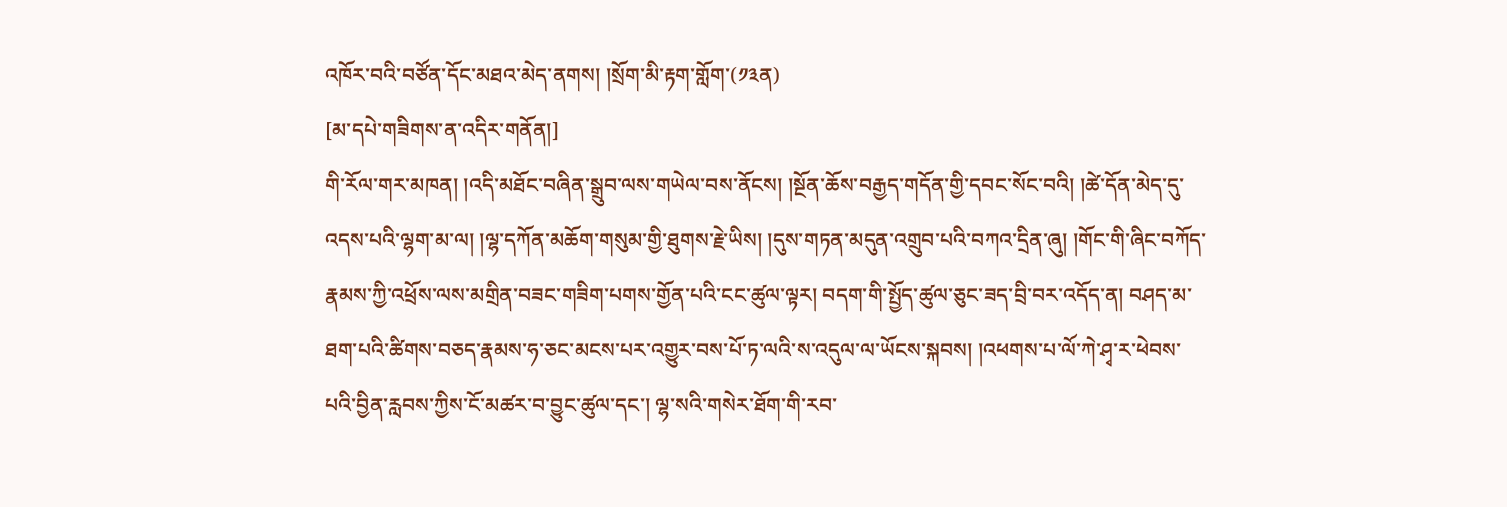འཁོར་བའི་བཙོན་དོང་མཐའ་མེད་ནགས། །སྲོག་མི་རྟག་གློག་(༡༣ན)
[མ་དཔེ་གཟིགས་ན་འདིར་གནོན།]
གི་རོལ་གར་མཁན། །འདི་མཐོང་བཞིན་སྒྲུབ་ལས་གཡེལ་བས་ནོངས། །སྔོན་ཆོས་བརྒྱད་གདོན་གྱི་དབང་སོང་བའི། །ཚེ་དོན་མེད་དུ་འདས་པའི་ལྷག་མ་ལ། །ལྷ་དཀོན་མཆོག་གསུམ་གྱི་ཐུགས་རྗེ་ཡིས། །དུས་གཏན་མདུན་འགྲུབ་པའི་བཀའ་དྲིན་ཞུ། །གོང་གི་ཞིང་བཀོད་རྣམས་ཀྱི་འཕྲོས་ལས་མགྲིན་བཟང་གཟིག་པགས་གྱོན་པའི་ངང་ཚུལ་ལྟར། བདག་གི་སྤྱོད་ཚུལ་ཅུང་ཟད་བྲི་བར་འདོད་ན། བཤད་མ་ཐག་པའི་ཚིགས་བཅད་རྣམས་ཧ་ཅང་མངས་པར་འགྱུར་བས་པོ་ཏ་ལའི་ས་འདུལ་ལ་ཡོངས་སྐབས། །འཕགས་པ་ལོ་ཀེ་ཤྭ་ར་ཕེབས་པའི་བྱིན་རླབས་ཀྱིས་ངོ་མཚར་བ་བྱུང་ཚུལ་དང་། ལྷ་སའི་གསེར་ཐོག་གི་རབ་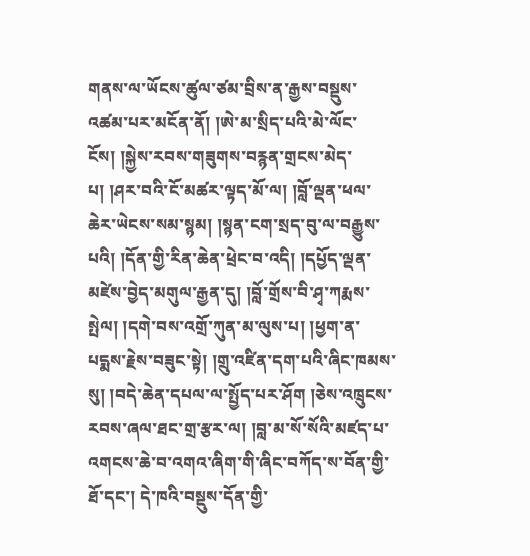གནས་ལ་ཡོངས་ཚུལ་ཙམ་བྲིས་ན་རྒྱས་བསྡུས་འཚམ་པར་མངོན་ནོ། །ཨེ་མ་སྲིད་པའི་མེ་ལོང་ངོས། །སྐྱེས་རབས་གཟུགས་བརྙན་གྲངས་མེད་པ། །ཤར་བའི་ངོ་མཚར་ལྟད་མོ་ལ། །བློ་ལྡན་ཕལ་ཆེར་ཡེངས་སམ་སྙམ། །སྙན་ངག་སྲད་བུ་ལ་བརྒྱུས་པའི། །དོན་གྱི་རིན་ཆེན་ཕྲེང་བ་འདི། །དཔྱོད་ལྡན་མཛེས་བྱེད་མགུལ་རྒྱན་དུ། །བློ་གྲོས་བི་ཤྭ་ཀརྨས་སྤེལ། །དགེ་བས་འགྲོ་ཀུན་མ་ལུས་པ། །ཕྱག་ན་པདྨས་རྗེས་བཟུང་སྟེ། །གྲུ་འཛིན་དག་པའི་ཞིང་ཁམས་སུ། །བདེ་ཆེན་དཔལ་ལ་སྤྱོད་པར་ཤོག །ཅེས་འཁྲུངས་རབས་ཞལ་ཐང་གྲ་རྩར་ལ། །བླ་མ་སོ་སོའི་མཛད་པ་འགངས་ཆེ་བ་འགའ་ཞིག་གི་ཞིང་བཀོད་ས་བོན་གྱི་ཐོ་དང་། དེ་ཁའི་བསྡུས་དོན་གྱི་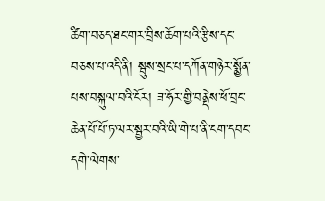ཚིག་བཅད་ཐང་གར་བྲིས་ཆོག་པའི་རྩིས་དང་བཅས་པ་འདི་ནི། སྦུས་སྲང་པ་དཀོན་གཉེར་སྨྱོན་པས་བསྐུལ་བའི་ངོར། ཟ་ཧོར་གྱི་བནྡེས་ཕོ་བྲང་ཆེན་པོ་པོ་ཏ་ལར་སྦྱར་བའི་ཡི་གེ་པ་ནི་ངག་དབང་དགེ་ལེགས་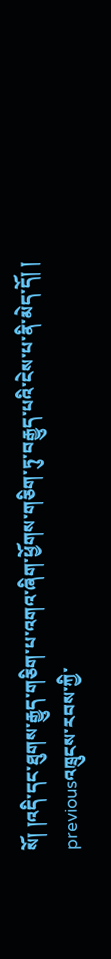སོ། །འདི་དང་ཐུགས་རྒྱུད་གཅིག་པ་འགའ་ཞིག་ཕྱོགས་གཅིག་ཏུ་བརྒྱུད་པའི་ངེས་པ་ནི་མེད་དོ། །
previousའཁྲུངས་རབས་ཀྱི་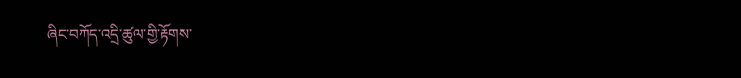ཞིང་བཀོད་འདྲི་ཚུལ་གྱི་རྟོགས་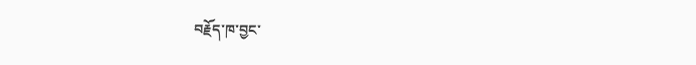བརྗོད་ཁ་བྱང་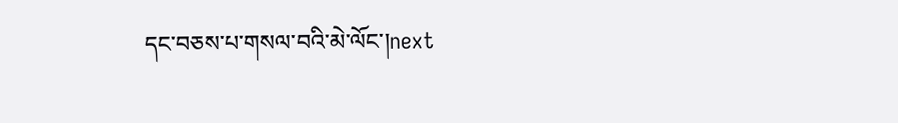དང་བཅས་པ་གསལ་བའི་མེ་ལོང་།next